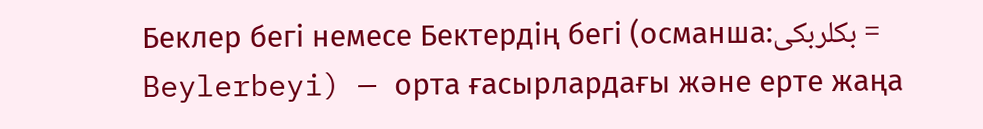Беклер бегі немесе Бектердің бегі (османша:بكلربكی = Beylerbeyi) — орта ғасырлардағы және ерте жаңа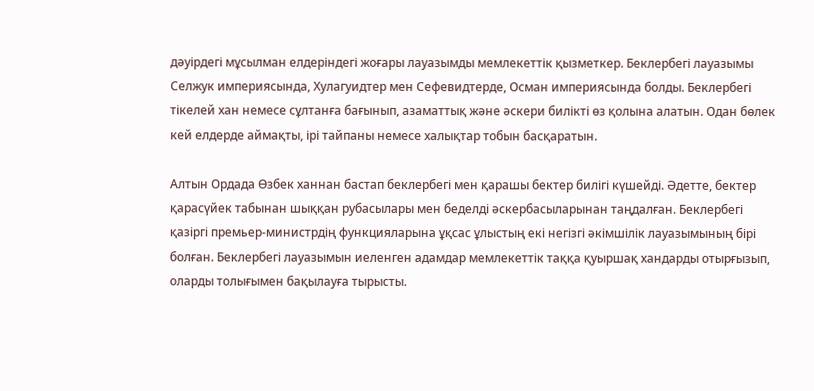дәуірдегі мұсылман елдеріндегі жоғары лауазымды мемлекеттік қызметкер. Беклербегі лауазымы Селжук империясында, Хулагуидтер мен Сефевидтерде, Осман империясында болды. Беклербегі тікелей хан немесе сұлтанға бағынып, азаматтық және әскери билікті өз қолына алатын. Одан бөлек кей елдерде аймақты, ірі тайпаны немесе халықтар тобын басқаратын.

Алтын Ордада Өзбек ханнан бастап беклербегі мен қарашы бектер билігі күшейді. Әдетте, бектер қарасүйек табынан шыққан рубасылары мен беделді әскербасыларынан таңдалған. Беклербегі қазіргі премьер-министрдің функцияларына ұқсас ұлыстың екі негізгі әкімшілік лауазымының бірі болған. Беклербегі лауазымын иеленген адамдар мемлекеттік таққа қуыршақ хандарды отырғызып, оларды толығымен бақылауға тырысты.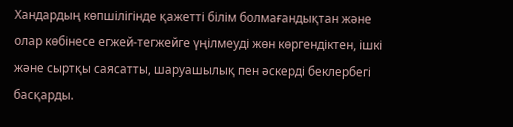Хандардың көпшілігінде қажетті білім болмағандықтан және олар көбінесе егжей-тегжейге үңілмеуді жөн көргендіктен, ішкі және сыртқы саясатты, шаруашылық пен әскерді беклербегі басқарды.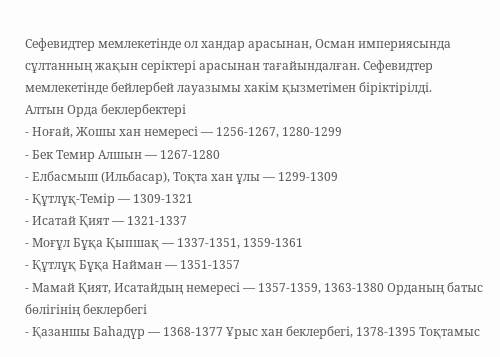Сефевидтер мемлекетінде ол хандар арасынан, Осман империясында сұлтанның жақын серіктері арасынан тағайындалған. Сефевидтер мемлекетінде бейлербей лауазымы хакім қызметімен біріктірілді.
Алтын Орда беклербектері
- Ноғай, Жошы хан немересі — 1256-1267, 1280-1299
- Бек Темир Алшын — 1267-1280
- Елбасмыш (Ильбасар), Тоқта хан ұлы — 1299-1309
- Құтлұқ-Темір — 1309-1321
- Исатай Қият — 1321-1337
- Моғұл Бұқа Қыпшақ — 1337-1351, 1359-1361
- Құтлұқ Бұқа Найман — 1351-1357
- Мамай Қият, Исатайдың немересі — 1357-1359, 1363-1380 Орданың батыс бөлігінің беклербегі
- Қазаншы Баһадүр — 1368-1377 Ұрыс хан беклербегі, 1378-1395 Тоқтамыс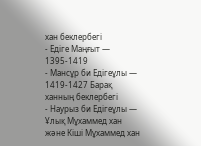хан беклербегі
- Едіге Маңғыт — 1395-1419
- Мансұр би Едігеұлы — 1419-1427 Барақ ханның беклербегі
- Наурыз би Едігеұлы — Ұлық Мұхаммед хан және Кіші Мұхаммед хан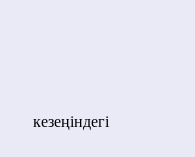кезеңіндегі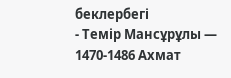беклербегі
- Темір Мансұрұлы — 1470-1486 Ахмат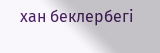хан беклербегі